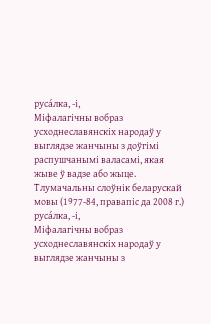руса́лка, ‑і,
Міфалагічны вобраз усходнеславянскіх народаў у выглядзе жанчыны з доўгімі распушчанымі валасамі, якая жыве ў вадзе або жыце.
Тлумачальны слоўнік беларускай мовы (1977-84, правапіс да 2008 г.)
руса́лка, ‑і,
Міфалагічны вобраз усходнеславянскіх народаў у выглядзе жанчыны з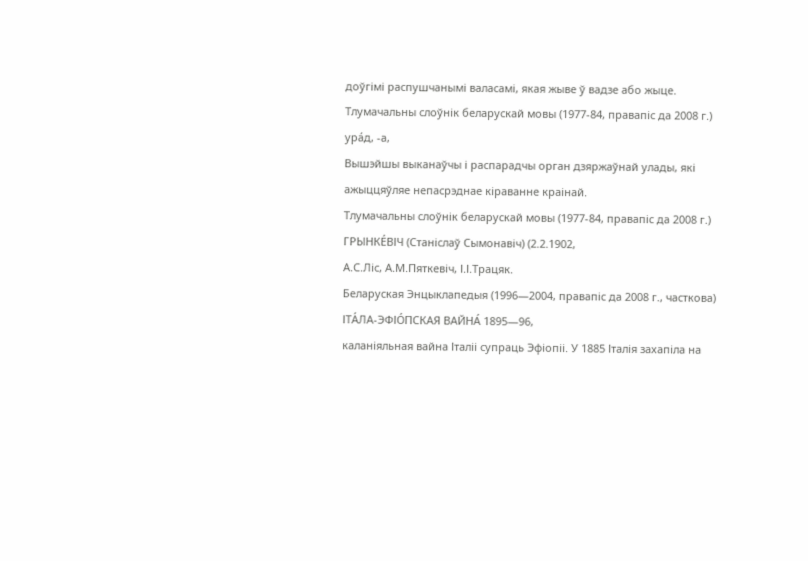доўгімі распушчанымі валасамі, якая жыве ў вадзе або жыце.
Тлумачальны слоўнік беларускай мовы (1977-84, правапіс да 2008 г.)
ура́д, ‑а,
Вышэйшы выканаўчы і распарадчы орган дзяржаўнай улады, які ажыццяўляе непасрэднае кіраванне краінай.
Тлумачальны слоўнік беларускай мовы (1977-84, правапіс да 2008 г.)
ГРЫНКЕ́ВІЧ (Станіслаў Сымонавіч) (2.2.1902,
А.С.Ліс, А.М.Пяткевіч, І.І.Трацяк.
Беларуская Энцыклапедыя (1996—2004, правапіс да 2008 г., часткова)
ІТА́ЛА-ЭФІО́ПСКАЯ ВАЙНА́ 1895—96,
каланіяльная вайна Італіі супраць Эфіопіі. У 1885 Італія захапіла на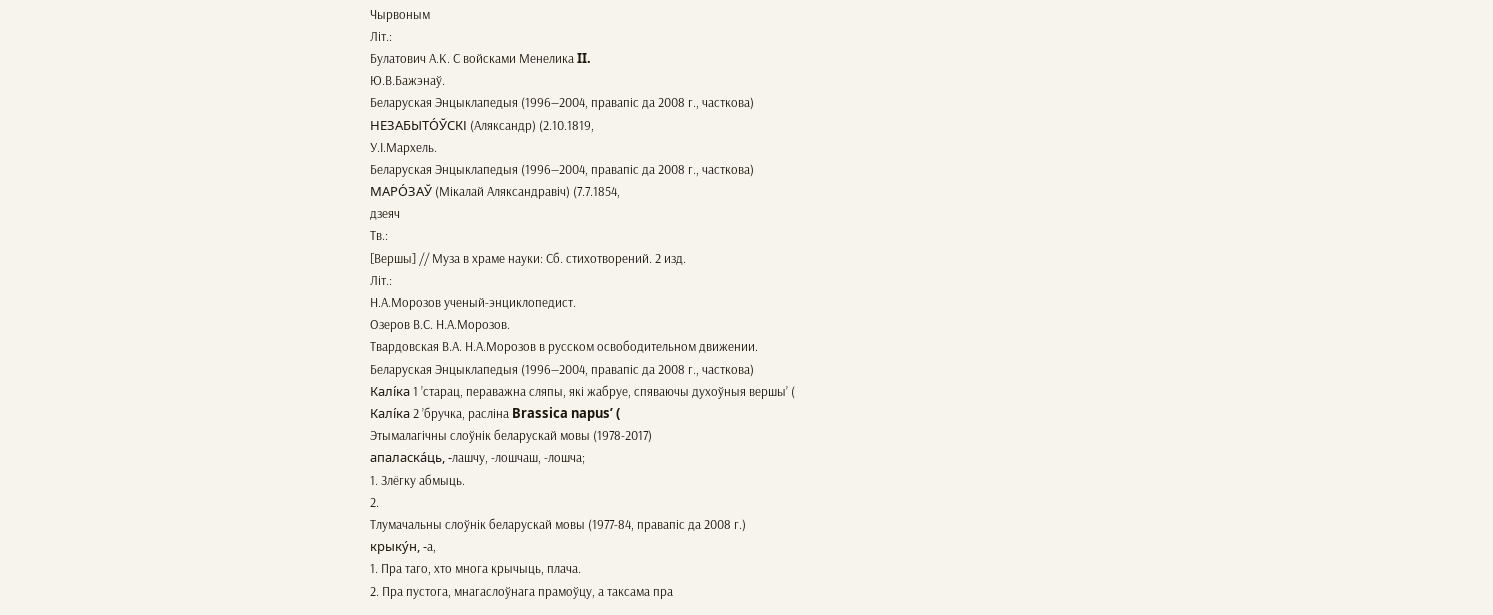Чырвоным
Літ.:
Булатович А.К. С войсками Менелика II.
Ю.В.Бажэнаў.
Беларуская Энцыклапедыя (1996—2004, правапіс да 2008 г., часткова)
НЕЗАБЫТО́ЎСКІ (Аляксандр) (2.10.1819,
У.І.Мархель.
Беларуская Энцыклапедыя (1996—2004, правапіс да 2008 г., часткова)
МАРО́ЗАЎ (Мікалай Аляксандравіч) (7.7.1854,
дзеяч
Тв.:
[Вершы] // Муза в храме науки: Сб. стихотворений. 2 изд.
Літ.:
Н.А.Морозов ученый-энциклопедист.
Озеров В.С. Н.А.Морозов.
Твардовская В.А. Н.А.Морозов в русском освободительном движении.
Беларуская Энцыклапедыя (1996—2004, правапіс да 2008 г., часткова)
Калі́ка 1 ’старац, пераважна сляпы, які жабруе, спяваючы духоўныя вершы’ (
Калі́ка 2 ’бручка, расліна Brassica napus’ (
Этымалагічны слоўнік беларускай мовы (1978-2017)
апаласка́ць, ‑лашчу, ‑лошчаш, ‑лошча;
1. Злёгку абмыць.
2.
Тлумачальны слоўнік беларускай мовы (1977-84, правапіс да 2008 г.)
крыку́н, ‑а,
1. Пра таго, хто многа крычыць, плача.
2. Пра пустога, мнагаслоўнага прамоўцу, а таксама пра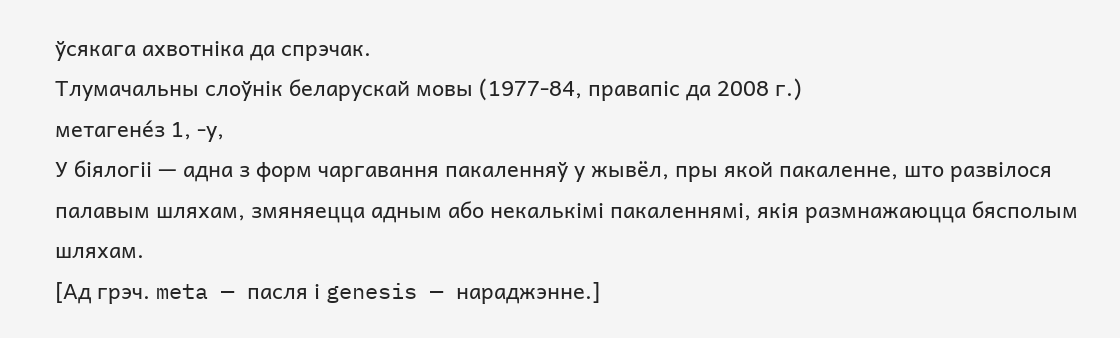ўсякага ахвотніка да спрэчак.
Тлумачальны слоўнік беларускай мовы (1977-84, правапіс да 2008 г.)
метагене́з 1, ‑у,
У біялогіі — адна з форм чаргавання пакаленняў у жывёл, пры якой пакаленне, што развілося палавым шляхам, змяняецца адным або некалькімі пакаленнямі, якія размнажаюцца бясполым шляхам.
[Ад грэч. meta — пасля і genesis — нараджэнне.]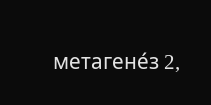метагене́з 2,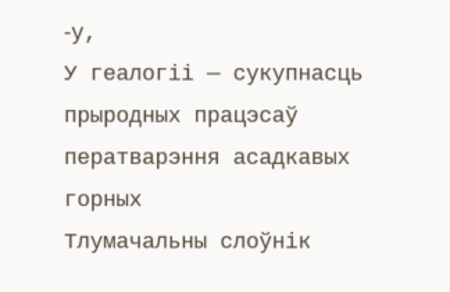‑у,
У геалогіі — сукупнасць прыродных працэсаў ператварэння асадкавых горных
Тлумачальны слоўнік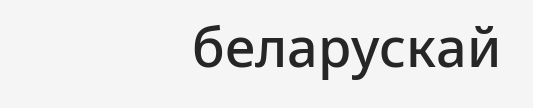беларускай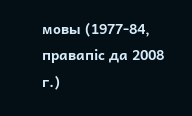мовы (1977-84, правапіс да 2008 г.)